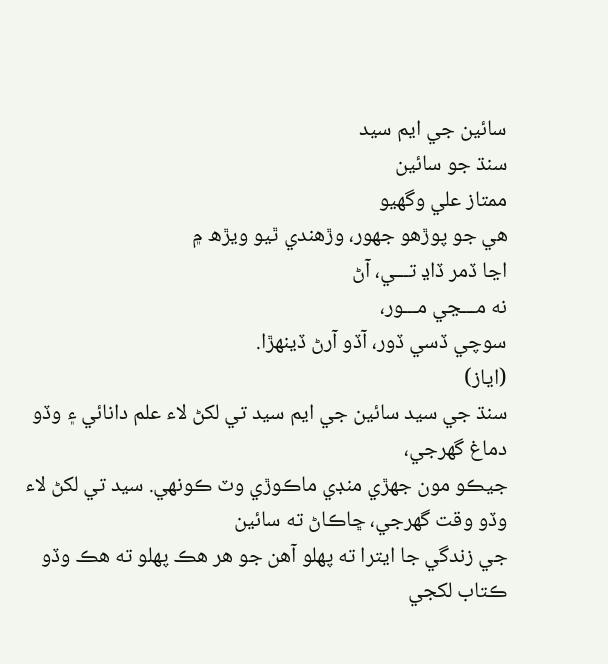سائين جي ايم سيد
سنڌ جو سائين
ممتاز علي وگهيو
هي جو پوڙهو جهور، وڙهندي ٿيو ويڙھ ۾
اڃا ڏمر ڏاڍ تـــي، آڻ
نه مـــڃي مـــور،
سوچي ڏسي ڏور، آڏو آرڻ ڏينهڙا.
(اياز)
سنڌ جي سيد سائين جي ايم سيد تي لکڻ لاء علم دانائي ۽ وڏو دماغ گهرجي،
جيڪو مون جهڙي منڊي ماڪوڙي وٽ ڪونهي. سيد تي لکڻ لاء وڏو وقت گهرجي، ڇاڪاڻ ته سائين
جي زندگي جا ايترا ته پهلو آهن جو هر هڪ پهلو ته هڪ وڏو ڪتاب لکجي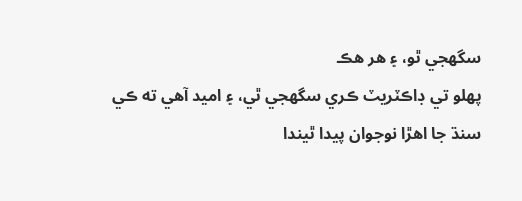سگهجي ٿو، ۽ هر هڪ
پهلو تي ڊاڪٽريٽ ڪري سگهجي ٿي، ۽ اميد آهي ته ڪي سنڌ جا اهڙا نوجوان پيدا ٿيندا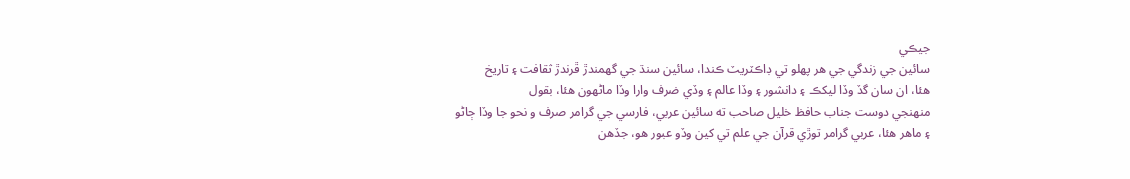جيڪي
سائين جي زندگي جي هر پهلو تي ڊاڪٽريٽ ڪندا، سائين سنڌ جي گهمندڙ ڦرندڙ ثقافت ۽ تاريخ
هئا، ان سان گڏ وڏا ليکڪ ۽ دانشور ۽ وڏا عالم ۽ وڏي ضرف وارا وڏا ماڻهون هئا، بقول
منهنجي دوست جناب حافظ خليل صاحب ته سائين عربي، فارسي جي گرامر صرف و نحو جا وڏا ڄاڻو
۽ ماهر هئا، عربي گرامر توڙي قرآن جي علم تي کين وڏو عبور هو، جڏهن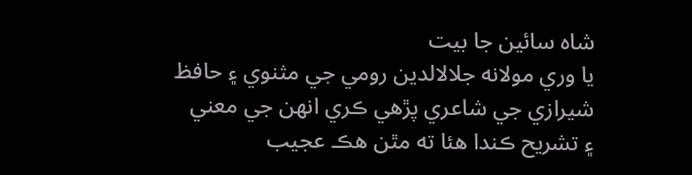شاه سائين جا بيت
يا وري مولانه جلالالدين رومي جي مثنوي ۽ حافظ شيرازي جي شاعري پڙهي ڪري انهن جي معني
۽ تشريح ڪندا هئا ته مٿن هڪ عجيب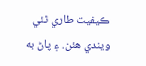ڪيفيت طاري ٿئي ويندي هئن. ۽ پاڻ به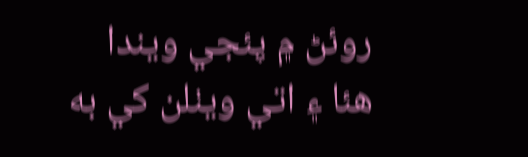روئڻ ۾ پئجي ويندا
هئا ۽ اتي ويٺلن کي به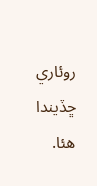روئاري ڇڏيندا هئا.